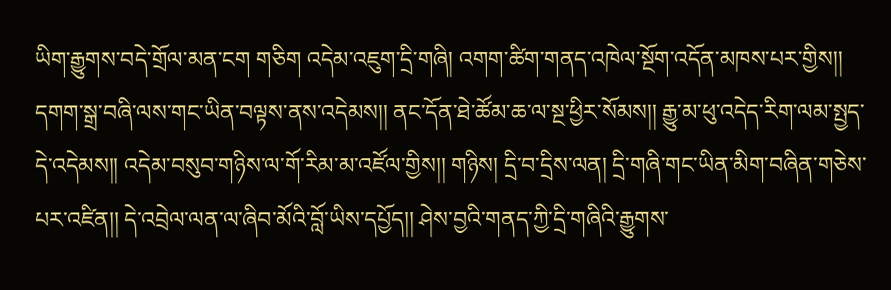ཡིག་རྒྱུགས་བདེ་གྲོལ་མན་ངག གཅིག འདེམ་འཇུག་དྲི་གཞི། འགག་ཚིག་གནད་འཁེལ་སྔོག་འདོན་མཁས་པར་གྱིས།། དགག་སྒྲ་བཞི་ལས་གང་ཡིན་བལྟས་ནས་འདེམས།། ནང་དོན་ཐེ་ཚོམ་ཆ་ལ་སྔ་ཕྱིར་སོམས།། རྒྱུ་མ་ཕུ་འདེད་རིག་ལམ་སྤྱད་དེ་འདེམས།། འདེམ་བསུབ་གཉིས་ལ་གོ་རིམ་མ་འཛོལ་གྱིས།། གཉིས། དྲི་བ་དྲིས་ལན། དྲི་གཞི་གང་ཡིན་མིག་བཞིན་གཅེས་པར་འཛིན།། དེ་འབྲེལ་ལན་ལ་ཞིབ་མོའི་བློ་ཡིས་དཔྱོད།། ཤེས་བྱའི་གནད་ཀྱི་དྲི་གཞིའི་རྒྱུགས་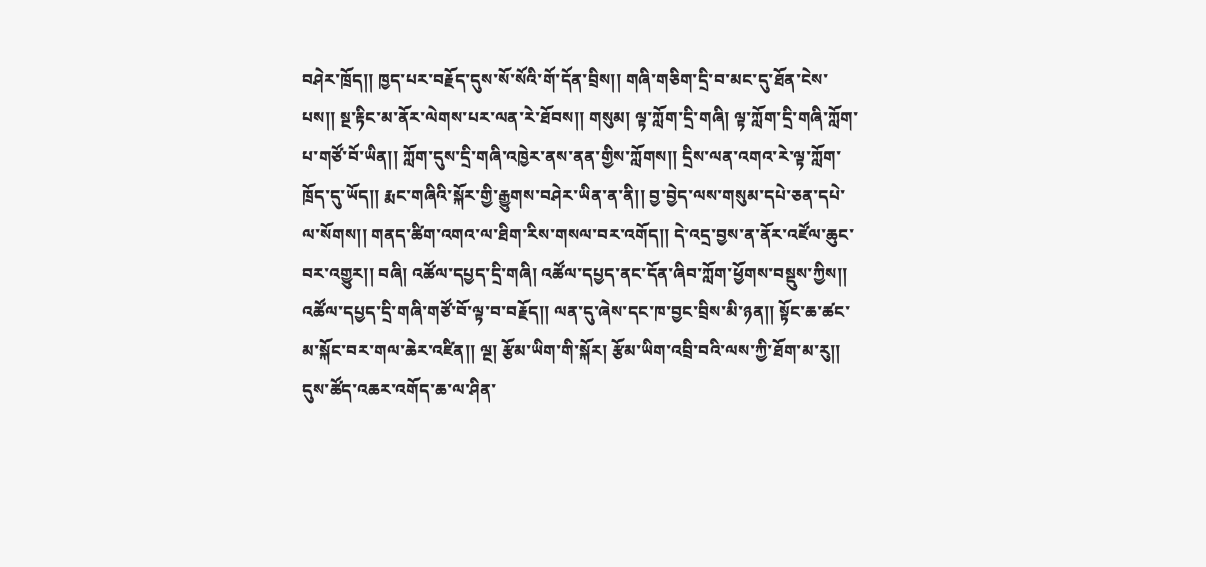བཤེར་ཁྲོད།། ཁྱད་པར་བརྗོད་དུས་སོ་སོའི་གོ་དོན་བྲིས།། གཞི་གཅིག་དྲི་བ་མང་དུ་ཐོན་ངེས་པས།། སྔ་རྟིང་མ་ནོར་ལེགས་པར་ལན་རེ་ཐོབས།། གསུམ། ལྟ་ཀློག་དྲི་གཞི། ལྟ་ཀློག་དྲི་གཞི་ཀློག་པ་གཙོ་བོ་ཡིན།། ཀློག་དུས་དྲི་གཞི་འཁྱེར་ནས་ནན་གྱིས་ཀློགས།། དྲིས་ལན་འགའ་རེ་ལྟ་ཀློག་ཁྲོད་དུ་ཡོད།། རྨང་གཞིའི་སྐོར་གྱི་རྒྱུགས་བཤེར་ཡིན་ན་ནི།། བྱ་བྱེད་ལས་གསུམ་དཔེ་ཅན་དཔེ་ལ་སོགས།། གནད་ཚིག་འགའ་ལ་ཐིག་རིས་གསལ་བར་འགོད།། དེ་འདྲ་བྱས་ན་ནོར་འཛོལ་ཆུང་བར་འགྱུར།། བཞི། འཚོལ་དཔྱད་དྲི་གཞི། འཚོལ་དཔྱད་ནང་དོན་ཞིབ་ཀློག་ཕྱོགས་བསྡུས་ཀྱིས།། འཚོལ་དཔྱད་དྲི་གཞི་གཙོ་བོ་ལྟ་བ་བརྗོད།། ལན་དུ་ཞེས་དང་ཁ་བྱང་བྲིས་མི་ཉན།། སྟོང་ཆ་ཚང་མ་སྐོང་བར་གལ་ཆེར་འཛིན།། ལྔ། རྩོམ་ཡིག་གི་སྐོར། རྩོམ་ཡིག་འབྲི་བའི་ལས་ཀྱི་ཐོག་མ་རུ།། དུས་ཚོད་འཆར་འགོད་ཆ་ལ་ཤིན་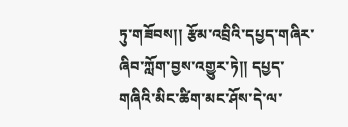ཏུ་གཟོབས།། རྩོམ་འབྲིའི་དཔྱད་གཞིར་ཞིབ་ཀློག་བྱས་འགྱུར་ཏེ།། དཔྱད་གཞིའི་མིང་ཚིག་མང་ཤོས་དེ་ལ་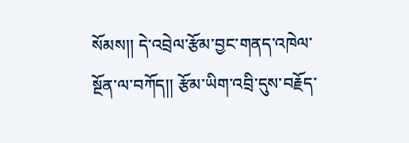སོམས།། དེ་འབྲེལ་རྩོམ་བྱང་གནད་འཁེལ་སྔོན་ལ་བཀོད།། རྩོམ་ཡིག་འབྲི་དུས་བརྗོད་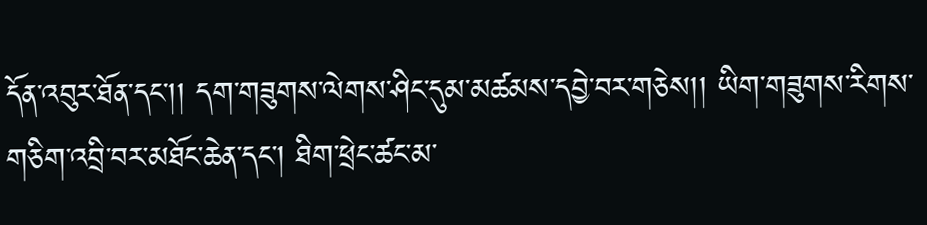དོན་འབུར་ཐོན་དང་།། དག་གཟུགས་ལེགས་ཤིང་དུམ་མཚམས་དབྱེ་བར་གཅེས།། ཡིག་གཟུགས་རིགས་གཅིག་འབྲི་བར་མཐོང་ཆེན་དང་། ཐིག་ཕྲེང་ཚང་མ་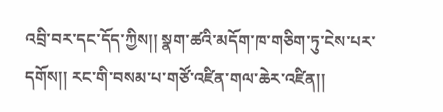འབྲི་བར་དང་དོད་ཀྱིས།། སྣག་ཚའི་མདོག་ཁ་གཅིག་ཏུ་ངེས་པར་དགོས།། རང་གི་བསམ་པ་གཙོ་འཛིན་གལ་ཆེར་འཛིན།།